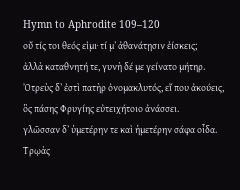Hymn to Aphrodite 109–120
οὔ τίς τοι θεός εἰμι· τί μʼ ἀθανάτῃσιν ἐίσκεις;
ἀλλὰ καταθνητή τε, γυνὴ δέ με γείνατο μήτηρ.
Ὀτρεὺς δʼ ἐστὶ πατὴρ ὀνομακλυτός, εἴ που ἀκούεις,
ὃς πάσης Φρυγίης εὐτειχήτοιο ἀνάσσει.
γλῶσσαν δʼ ὑμετέρην τε καὶ ἡμετέρην σάφα οἶδα.
Τρῳὰς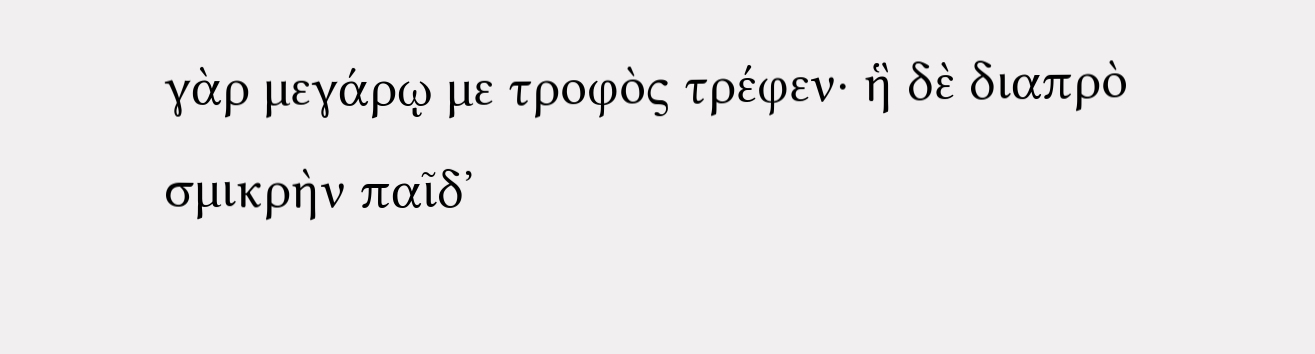γὰρ μεγάρῳ με τροφὸς τρέφεν· ἣ δὲ διαπρὸ
σμικρὴν παῖδʼ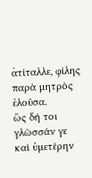ἀτίταλλε, φίλης παρὰ μητρὸς ἑλοῦσα.
ὣς δή τοι γλῶσσάν γε καὶ ὑμετέρην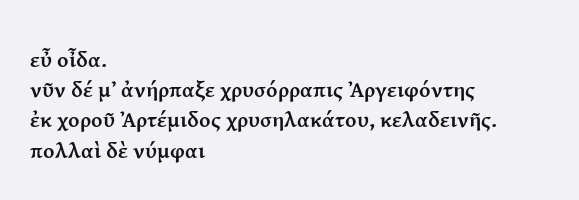εὖ οἶδα.
νῦν δέ μʼ ἀνήρπαξε χρυσόρραπις Ἀργειφόντης
ἐκ χοροῦ Ἀρτέμιδος χρυσηλακάτου, κελαδεινῆς.
πολλαὶ δὲ νύμφαι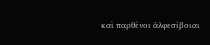καὶ παρθένοι ἀλφεσίβοιαι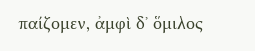παίζομεν, ἀμφὶ δʼ ὅμιλος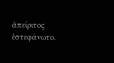ἀπείριτος ἐστεφάνωτο.